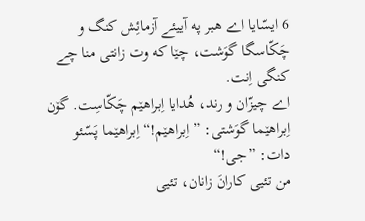6 ایسّایا اے هبر په آییئے آزمائِش کنگ و چَکّاسگا گوَشت، چێا که وت زانتی منا چے کنگی اِنت.
اے چیزّان و رند، هُدایا اِبراهێم چَکّاسِت. گۆن اِبراهێما گوَشتی: ”اِبراهێم!“ اِبراهێما پَسّئو دات: ”جی!“
من تئیی کارانَ زانان، تئیی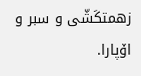زهمتکَشّی و سبر و اۆپارا.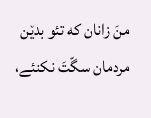منَ زانان که تئو بدێن مردمان سگّتَ نکنئے،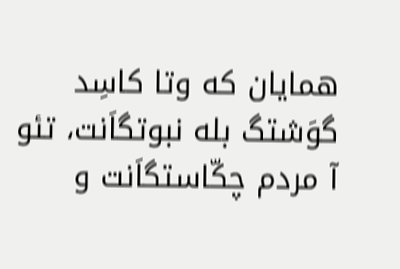همایان که وتا کاسِد گوَشتگ بله نبوتگاَنت، تئو آ مردم چکّاستگاَنت و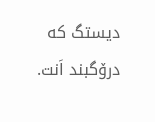دیستگ که درۆگبند اَنت.